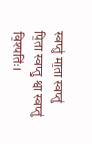स्वप्तु॑ मा॒ता स्वप्तु॑ पि॒ता स्वप्तु॒ श्वा स्वप्तु॑ वि॒श्पतिः॑।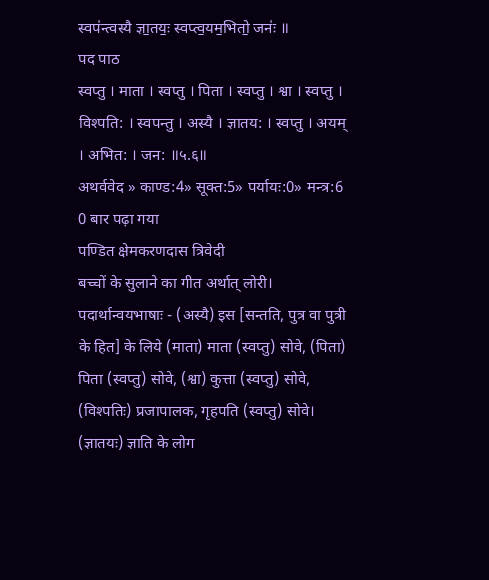स्वप॑न्त्वस्यै ज्ञा॒तयः॒ स्वप्त्व॒यम॒भितो॒ जनः॑ ॥
पद पाठ
स्वप्तु । माता । स्वप्तु । पिता । स्वप्तु । श्वा । स्वप्तु । विश्पति: । स्वपन्तु । अस्यै । ज्ञातय: । स्वप्तु । अयम् । अभित: । जन: ॥५.६॥
अथर्ववेद » काण्ड:4» सूक्त:5» पर्यायः:0» मन्त्र:6
0 बार पढ़ा गया
पण्डित क्षेमकरणदास त्रिवेदी
बच्चों के सुलाने का गीत अर्थात् लोरी।
पदार्थान्वयभाषाः - (अस्यै) इस [सन्तति, पुत्र वा पुत्री के हित] के लिये (माता) माता (स्वप्तु) सोवे, (पिता) पिता (स्वप्तु) सोवे, (श्वा) कुत्ता (स्वप्तु) सोवे, (विश्पतिः) प्रजापालक, गृहपति (स्वप्तु) सोवे। (ज्ञातयः) ज्ञाति के लोग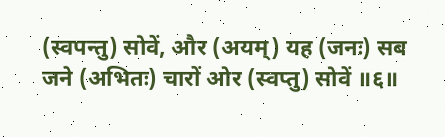(स्वपन्तु) सोवें, और (अयम्) यह (जनः) सब जने (अभितः) चारों ओर (स्वप्तु) सोवें ॥६॥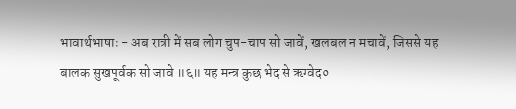भावार्थभाषाः - अब रात्री में सब लोग चुप-चाप सो जावें, खलबल न मचावें, जिससे यह बालक सुखपूर्वक सो जावे ॥६॥ यह मन्त्र कुछ भेद से ऋग्वेद०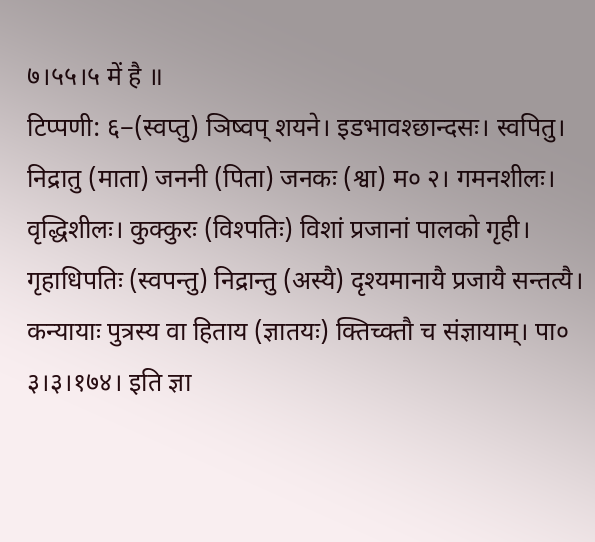७।५५।५ में है ॥
टिप्पणी: ६−(स्वप्तु) ञिष्वप् शयने। इडभावश्छान्दसः। स्वपितु। निद्रातु (माता) जननी (पिता) जनकः (श्वा) म० २। गमनशीलः। वृद्धिशीलः। कुक्कुरः (विश्पतिः) विशां प्रजानां पालको गृही। गृहाधिपतिः (स्वपन्तु) निद्रान्तु (अस्यै) दृश्यमानायै प्रजायै सन्तत्यै। कन्यायाः पुत्रस्य वा हिताय (ज्ञातयः) क्तिच्क्तौ च संज्ञायाम्। पा० ३।३।१७४। इति ज्ञा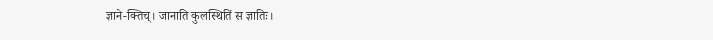ज्ञाने-क्तिच्। जानाति कुलस्थितिं स ज्ञातिः।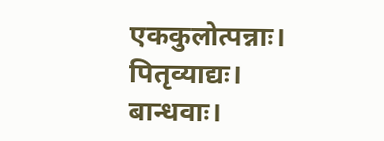एककुलोत्पन्नाः। पितृव्याद्यः। बान्धवाः।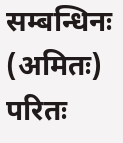सम्बन्धिनः (अमितः) परितः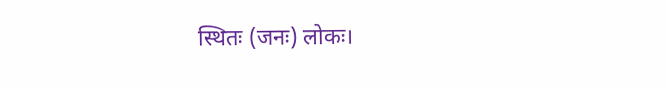स्थितः (जनः) लोकः।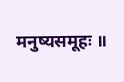मनुष्यसमूहः ॥